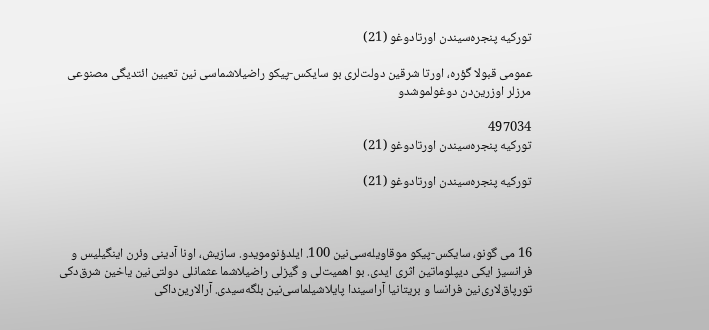تورکیه پنجره‌سیندن اورتادوغو (21)

عمومی قبولا گؤره، اورتا شرقین دولت‌لری بو سایکس-پیکو راضیلاشماسی نین تعیین ائتدیگی مصنوعی مرزلر اوزرین‌دن دوغولموشدو

497034
تورکیه پنجره‌سیندن اورتادوغو (21)

تورکیه پنجره‌سیندن اورتادوغو (21)



16 می گونو، سایکس-پیکو موقاویله‌سی‌نین 100. ایلدؤنومویدو. سازیش، اونا آدینی وئرن اینگیلیس و فرانسیز ایکی دیپلوماتین اثری ایدی. بو اهمیت‌لی و گیزلی راضیلاشما عثمانلی دولتی‌نین یاخین شرق‌دکی تورپاق‌لاری‌نین فرانسا و بریتانیا آراسیندا پایلاشیلماسی‌نین بلگه‌سیدی. آرا‌لارین‌داکی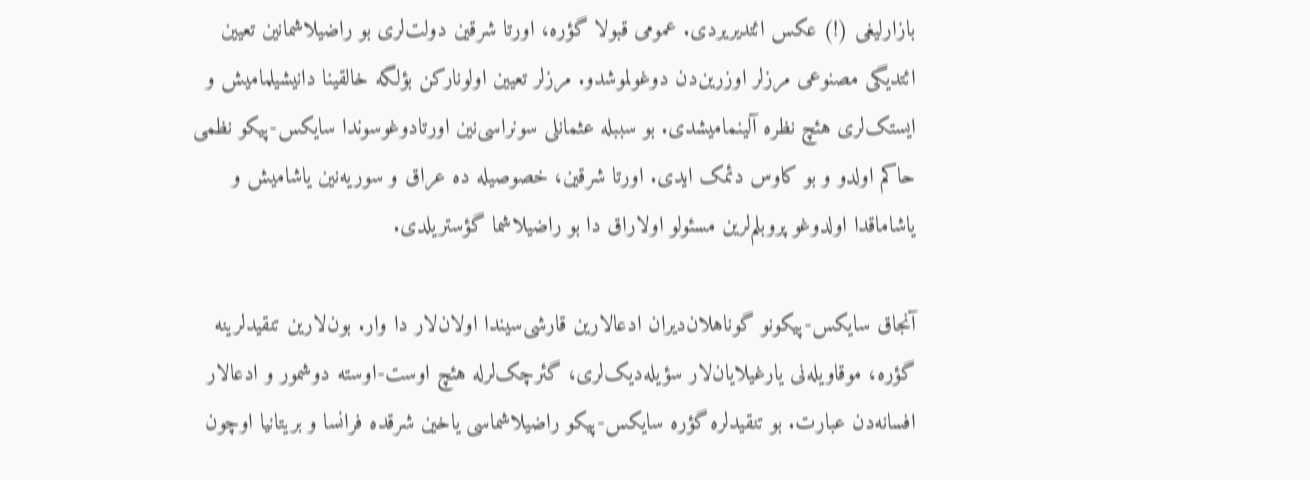بازارلیغی (!) عکس ائتدیریردی. عمومی قبولا گؤره، اورتا شرقین دولت‌لری بو راضیلاشمانین تعیین ائتدیگی مصنوعی مرزلر اوزرین‌دن دوغولموشدو. مرزلر تعیین اولونارکن بؤلگه خالقینا دانیشیلمامیش و ایستک‌لری هئچ نظره آلینمامیشدی. بو سببله عثمانلی سونراسی‌نین اورتادوغوسوندا سایکس-پیکو نظمی حاکم اولدو و بو کاوس دئمک ایدی. اورتا شرقین، خصوصیله ده عراق و سوریه‌نین یاشامیش و یاشاماقدا اولدوغو پروبلم‌لرین مسئولو اولا‌راق دا بو راضیلاشما گؤستریلدی.

آنجاق سایکس-پیکونو گوناهلان‌دیران ادعا‌لارین قارشی‌سیندا اولان‌لار دا وار. بون‌لارین تنقیدلرینه گؤره، موقاویله‌نی یارغیلایان‌لار سؤیله‌دیک‌لری، گئرچک‌لرله هئچ اوست-اوسته دوشمور و ادعا‌لار افسانه‌دن عبارت. بو تنقیدلره گؤره سایکس-پیکو راضیلاشماسی یاخین شرقده فرانسا و بریتانیا اوچون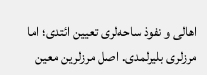اها‌لی و نفوذ ساحه‌لری تعیین ائتدی؛ اما مرزلری بلیرلمدی. اصل مرزلرین معین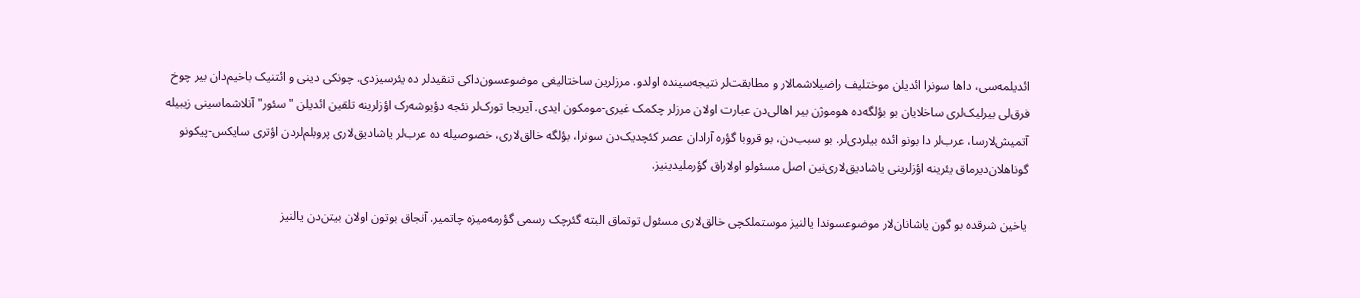ائدیلمه‌سی، داها سونرا ائدیلن موختلیف راضیلاشما‌لار و مطابقت‌لر نتیجه‌سینده اولدو. مرزلرین ساختا‌لیغی موضوعسون‌داکی تنقیدلر ده یئرسیزدی. چونکی دینی و ائتنیک باخیم‌دان بیر چوخ فرق‌لی بیرلیک‌لری ساخلایان بو بؤلگه‌ده هوموژن بیر اها‌لی‌دن عبارت اولان مرزلر چکمک غیری-مومکون ایدی. آیریجا تورک‌لر نئجه دؤیوشه‌رک اؤزلرینه تلقین ائدیلن "سئور" آنلاشماسینی زیبیله آتمیش‌لارسا، عرب‌لر دا بونو ائده بیلردی‌لر. بو سبب‌دن، بو قروبا گؤره آرا‌دان عصر کئچدیک‌دن سونرا، بؤلگه خالق‌لاری، خصوصیله ده عرب‌لر یاشادیق‌لاری پروبلم‌لردن اؤتری سایکس-پیکونو گوناهلان‌دیرماق یئرینه اؤزلرینی یاشادیق‌لاری‌نین اصل مسئولو اولا‌راق گؤرملیدینیز.

یاخین شرقده بو گون یاشانان‌لار موضوعسوندا یالنیز موستملکچی خالق‌لاری مسئول توتماق البته گئرچک رسمی گؤرمه‌میزه چاتمیر. آنجاق بوتون اولان بیتن‌دن یالنیز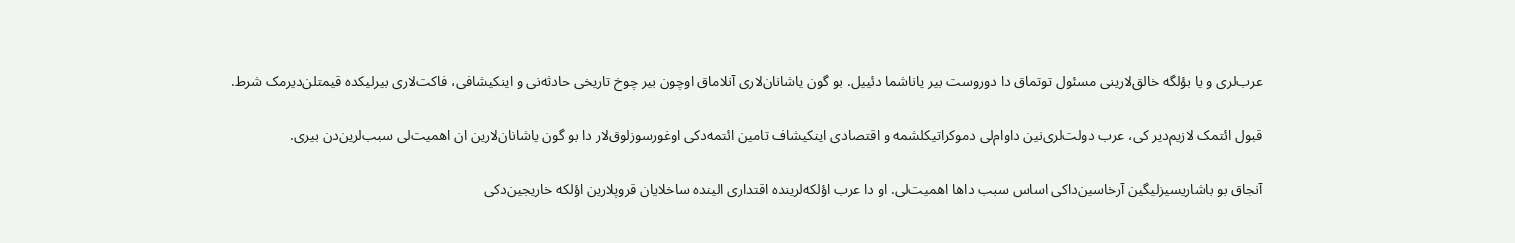عرب‌لری و یا بؤلگه خالق‌لارینی مسئول توتماق دا دوروست بیر یاناشما دئییل. بو گون یاشانان‌لاری آنلاماق اوچون بیر چوخ تاریخی حادثه‌نی و اینکیشافی، فاکت‌لاری بیرلیکده قیمتلن‌دیرمک شرط.

قبول ائتمک لازیم‌دیر کی، عرب دولت‌لری‌نین داوام‌لی دموکراتیکلشمه و اقتصادی اینکیشاف تامین ائتمه‌دکی اوغورسوزلوق‌لار دا بو گون یاشانان‌لارین ان اهمیت‌لی سبب‌لرین‌دن بیری.

آنجاق بو باشاریسیزلیگین آرخاسین‌داکی اساس سبب داها اهمیت‌لی. او دا عرب اؤلکه‌لرینده اقتداری الینده ساخلایان قروپلارین اؤلکه خاریجین‌دکی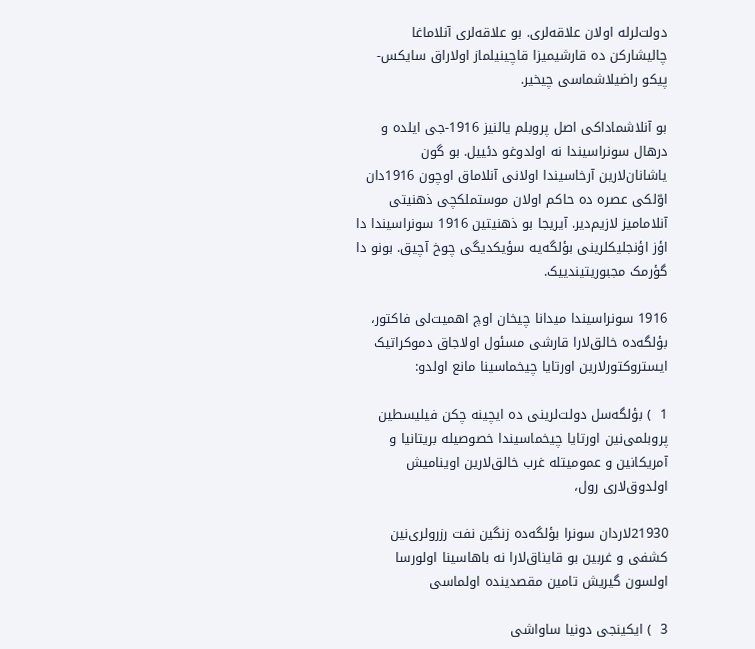دولت‌لرله اولان علاقه‌لری. بو علاقه‌لری آنلاماغا چالیشارکن ده قارشیمیزا قاچینیلماز اولا‌راق سایکس-پیکو راضیلاشماسی چیخیر.

بو آنلاشماداکی اصل پروبلم یالنیز 1916-جی ایلده و درهال سونراسیندا نه اولدوغو دئییل. بو گون یاشانان‌لارین آرخاسیندا اولانی آنلاماق اوچون 1916دان اوّلکی عصره ده حاکم اولان موستملکچی ذهنیتی آنلامامیز لازیم‌دیر. آیریجا بو ذهنیتین 1916 سونراسیندا دا اؤز اؤنجلیکلرینی بؤلگه‌یه سؤیکدیگی چوخ آچیق. بونو دا گؤرمک مجبوریتیندییک.

1916 سونراسیندا میدانا چیخان اوچ اهمیت‌لی فاکتور، بؤلگه‌ده خالق‌لارا قارشی مسئول اولا‌جاق دموکراتیک ایستروکتورلارین اورتایا چیخماسینا مانع اولدو:

1  ) بؤلگه‌سل دولت‌لرینی ده ایچینه چکن فیلیسطین پروبلمی‌نین اورتایا چیخماسیندا خصوصیله بریتانیا و آمریکانین و عمومیتله غرب خالق‌لارین اوینامیش اولدوق‌لاری رول،

21930لاردان سونرا بؤلگه‌ده زنگین نفت رزرولری‌نین کشفی و غربین بو قایناق‌لارا نه باهاسینا اولورسا اولسون گیریش تامین مقصدینده اولماسی

3  ) ایکینجی دونیا ساواشی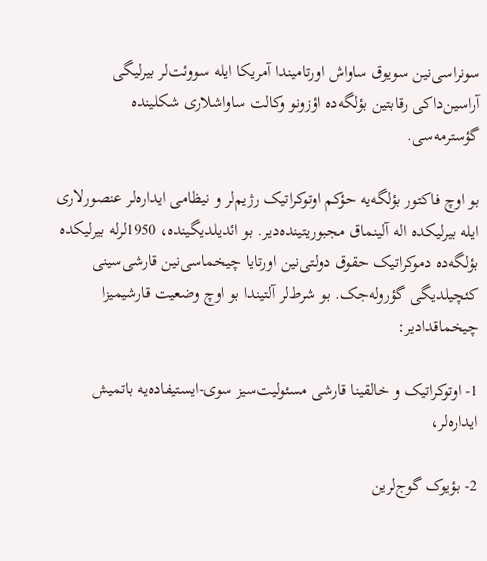سونراسی‌نین سویوق ساواش اورتامیندا آمریکا ایله سووئت‌لر بیرلیگی آراسین‌داکی رقابتین بؤلگه‌ده اؤزونو وکالت ساواشلاری شکلینده گؤسترمه‌سی.

بو اوچ فاکتور بؤلگه‌یه حؤکم اوتوکراتیک رژیم‌لر و نیظامی ایداره‌لر عنصورلاری ایله بیرلیکده اله آلینماق مجبوریتینده‌دیر. بو ائدیلدیگینده، 1950لرله بیرلیکده بؤلگه‌ده دموکراتیک حقوق دولتی‌نین اورتایا چیخماسی‌نین قارشی‌سینی کئچیلدیگی گؤروله‌جک. بو شرط‌لر آلتیندا بو اوچ وضعیت قارشیمیزا چیخماقدا‌دیر:

1- اوتوکراتیک و خالقینا قارشی مسئولیت‌سیز سوی-ایستیفاده‌یه باتمیش ایداره‌لر،

2- بؤیوک گوج‌لرین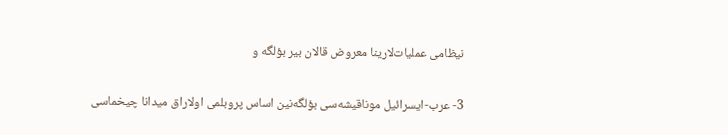نیظامی عملیات‌لارینا معروض قالان بیر بؤلگه و

3- عرب-ایسرائیل موناقیشه‌سی بؤلگه‌نین اساس پروبلمی اولا‌راق میدانا چیخماسی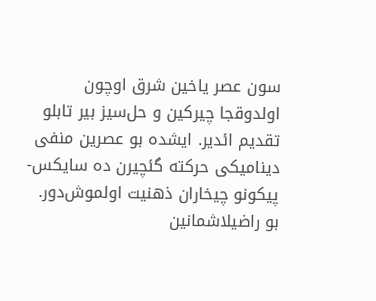سون عصر یاخین شرق اوچون اولدوقجا چیرکین و حل‌سیز بیر تابلو تقدیم ائدیر. ایشده بو عصرین منفی دینامیکی حرکته گئچیرن ده سایکس-پیکونو چیخاران ذهنیت اولموش‌دور. بو راضیلاشمانین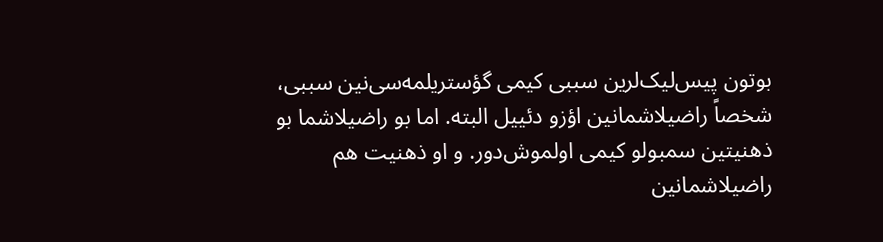بوتون پیس‌لیک‌لرین سببی کیمی گؤستریلمه‌سی‌نین سببی، شخصاً راضیلاشمانین اؤزو دئییل البته. اما بو راضیلاشما بو ذهنیتین سمبولو کیمی اولموش‌دور. و او ذهنیت هم راضیلاشمانین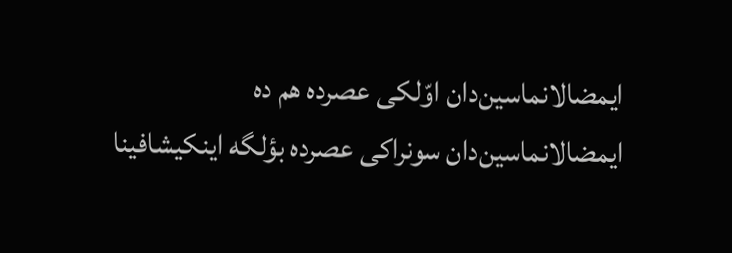ایمضالانماسین‌دان اوّلکی عصرده هم ده ایمضالانماسین‌دان سونراکی عصرده بؤلگه اینکیشافینا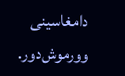دامغاسینی وورموش‌دور.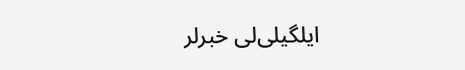ایلگیلی‌لی خبرلر